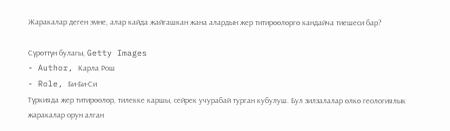Жаракалар деген эмне, алар кайда жайгашкан жана алардын жер титирөөлөргө кандайча тиешеси бар?

Сүрөттүн булагы, Getty Images
- Author, Карла Рош
- Role, Би-Би-Си
Түркияда жер титирөөлөр, тилекке каршы, сейрек учурабай турган кубулуш. Бул зилзалалар өлкө геологиялык жаракалар орун алган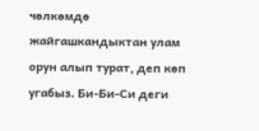чөлкөмдө жайгашкандыктан улам орун алып турат, деп көп угабыз. Би-Би-Си деги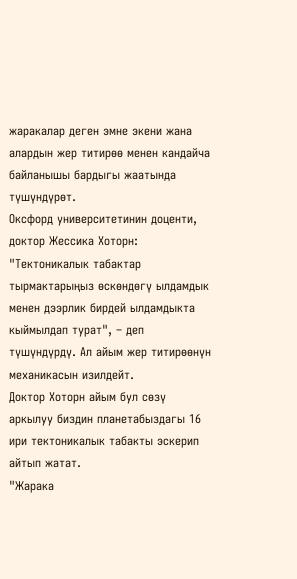жаракалар деген эмне экени жана алардын жер титирөө менен кандайча байланышы бардыгы жаатында түшүндүрөт.
Оксфорд университетинин доценти, доктор Жессика Хоторн: "Тектоникалык табактар тырмактарыңыз өскөндөгү ылдамдык менен дээрлик бирдей ылдамдыкта кыймылдап турат", – деп түшүндүрдү. Ал айым жер титирөөнүн механикасын изилдейт.
Доктор Хоторн айым бул сөзү аркылуу биздин планетабыздагы 16 ири тектоникалык табакты эскерип айтып жатат.
"Жарака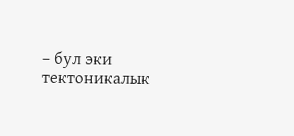– бул эки тектоникалык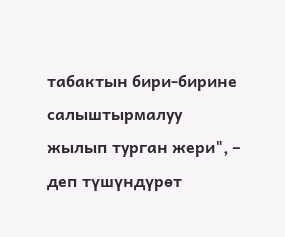табактын бири-бирине салыштырмалуу жылып турган жери", – деп түшүндүрөт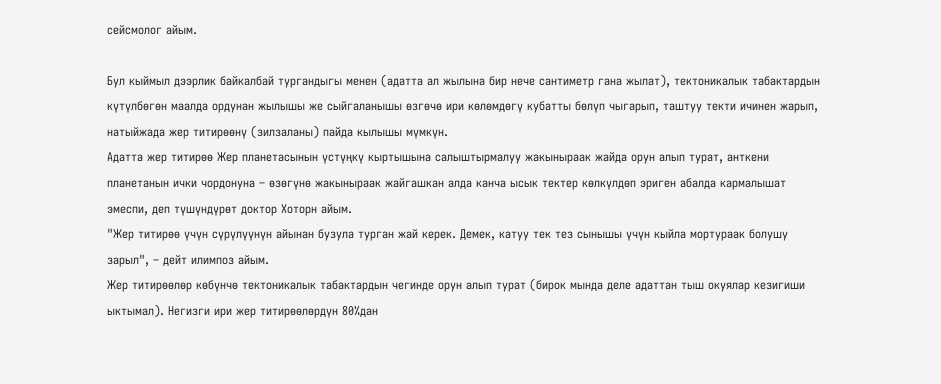сейсмолог айым.

Бул кыймыл дээрлик байкалбай тургандыгы менен (адатта ал жылына бир нече сантиметр гана жылат), тектоникалык табактардын күтүлбөгөн маалда ордунан жылышы же сыйгаланышы өзгөчө ири көлөмдөгү кубатты бөлүп чыгарып, таштуу текти ичинен жарып, натыйжада жер титирөөнү (зилзаланы) пайда кылышы мүмкүн.
Адатта жер титирөө Жер планетасынын үстүңкү кыртышына салыштырмалуу жакыныраак жайда орун алып турат, анткени планетанын ички чордонуна – өзөгүнө жакыныраак жайгашкан алда канча ысык тектер көлкүлдөп эриген абалда кармалышат эмеспи, деп түшүндүрөт доктор Хоторн айым.
"Жер титирөө үчүн сүрүлүүнүн айынан бузула турган жай керек. Демек, катуу тек тез сынышы үчүн кыйла мортураак болушу зарыл", – дейт илимпоз айым.
Жер титирөөлөр көбүнчө тектоникалык табактардын чегинде орун алып турат (бирок мында деле адаттан тыш окуялар кезигиши ыктымал). Негизги ири жер титирөөлөрдүн 80%дан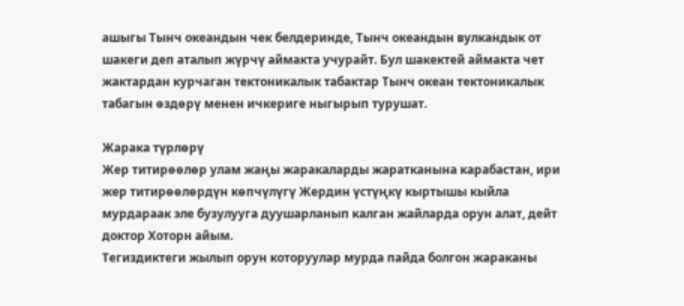ашыгы Тынч океандын чек белдеринде, Тынч океандын вулкандык от шакеги деп аталып жүрчү аймакта учурайт. Бул шакектей аймакта чет жактардан курчаган тектоникалык табактар Тынч океан тектоникалык табагын өздөрү менен ичкериге ныгырып турушат.

Жарака түрлөрү
Жер титирөөлөр улам жаңы жаракаларды жаратканына карабастан, ири жер титирөөлөрдүн көпчүлүгү Жердин үстүңкү кыртышы кыйла мурдараак эле бузулууга дуушарланып калган жайларда орун алат, дейт доктор Хоторн айым.
Тегиздиктеги жылып орун которуулар мурда пайда болгон жараканы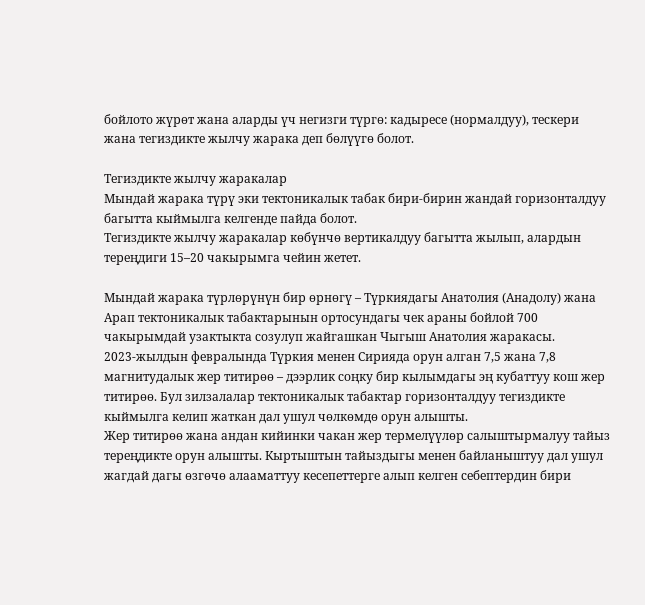бойлото жүрөт жана аларды үч негизги түргө: кадыресе (нормалдуу), тескери жана тегиздикте жылчу жарака деп бөлүүгө болот.

Тегиздикте жылчу жаракалар
Мындай жарака түрү эки тектоникалык табак бири-бирин жандай горизонталдуу багытта кыймылга келгенде пайда болот.
Тегиздикте жылчу жаракалар көбүнчө вертикалдуу багытта жылып, алардын тереңдиги 15–20 чакырымга чейин жетет.

Мындай жарака түрлөрүнүн бир өрнөгү – Түркиядагы Анатолия (Анадолу) жана Арап тектоникалык табактарынын ортосундагы чек араны бойлой 700 чакырымдай узактыкта созулуп жайгашкан Чыгыш Анатолия жаракасы.
2023-жылдын февралында Түркия менен Сирияда орун алган 7,5 жана 7,8 магнитудалык жер титирөө – дээрлик соңку бир кылымдагы эң кубаттуу кош жер титирөө. Бул зилзалалар тектоникалык табактар горизонталдуу тегиздикте кыймылга келип жаткан дал ушул чөлкөмдө орун алышты.
Жер титирөө жана андан кийинки чакан жер термелүүлөр салыштырмалуу тайыз тереңдикте орун алышты. Кыртыштын тайыздыгы менен байланыштуу дал ушул жагдай дагы өзгөчө алааматтуу кесепеттерге алып келген себептердин бири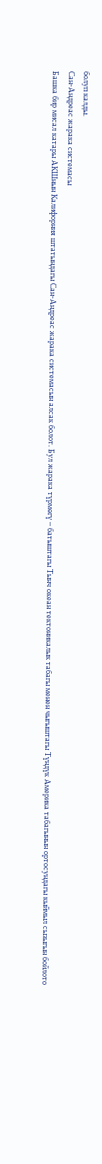болуп калды.
Сан-Андреас жарака системасы
Башка бир мисал катары АКШнын Калифорния штатындагы Сан-Андреас жарака системасын алсак болот. Бул жарака түрмөгү – батыштагы Тынч океан тектоникалык табагы менен чыгыштагы Түндүк Америка табагынын ортосундагы кыймыл сызыгын бойлото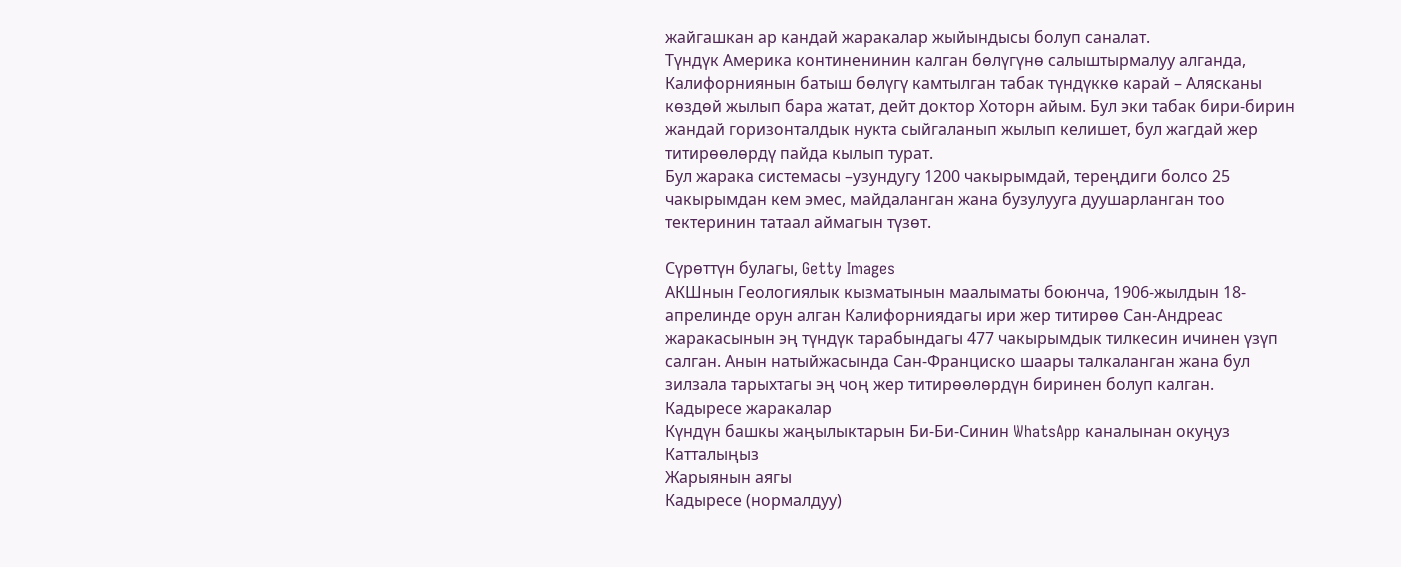жайгашкан ар кандай жаракалар жыйындысы болуп саналат.
Түндүк Америка континенинин калган бөлүгүнө салыштырмалуу алганда, Калифорниянын батыш бөлүгү камтылган табак түндүккө карай – Алясканы көздөй жылып бара жатат, дейт доктор Хоторн айым. Бул эки табак бири-бирин жандай горизонталдык нукта сыйгаланып жылып келишет, бул жагдай жер титирөөлөрдү пайда кылып турат.
Бул жарака системасы –узундугу 1200 чакырымдай, тереңдиги болсо 25 чакырымдан кем эмес, майдаланган жана бузулууга дуушарланган тоо тектеринин татаал аймагын түзөт.

Сүрөттүн булагы, Getty Images
АКШнын Геологиялык кызматынын маалыматы боюнча, 1906-жылдын 18-апрелинде орун алган Калифорниядагы ири жер титирөө Сан-Андреас жаракасынын эң түндүк тарабындагы 477 чакырымдык тилкесин ичинен үзүп салган. Анын натыйжасында Сан-Франциско шаары талкаланган жана бул зилзала тарыхтагы эң чоң жер титирөөлөрдүн биринен болуп калган.
Кадыресе жаракалар
Күндүн башкы жаңылыктарын Би-Би-Синин WhatsApp каналынан окуңуз
Катталыңыз
Жарыянын аягы
Кадыресе (нормалдуу)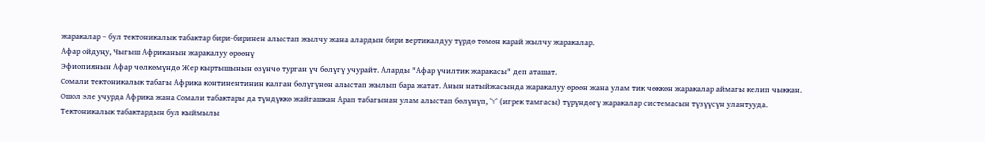жаракалар – бул тектоникалык табактар бири-биринен алыстап жылчу жана алардын бири вертикалдуу түрдө төмөн карай жылчу жаракалар.
Афар ойдуңу, Чыгыш Африканын жаракалуу өрөөнү
Эфиопиянын Афар чөлкөмүндө Жер кыртышынын өзүнчө турган үч бөлүгү учурайт. Аларды "Афар үчилтик жаракасы" деп аташат.
Сомали тектоникалык табагы Африка континентинин калган бөлүгүнөн алыстап жылып бара жатат. Анын натыйжасында жаракалуу өрөөн жана улам тик чөккөн жаракалар аймагы келип чыккан.
Ошол эле учурда Африка жана Сомали табактары да түндүккө жайгашкан Арап табагынан улам алыстап бөлүнүп, "Y" (игрек тамгасы) түрүндөгү жаракалар системасын түзүүсүн улантууда.
Тектоникалык табактардын бул кыймылы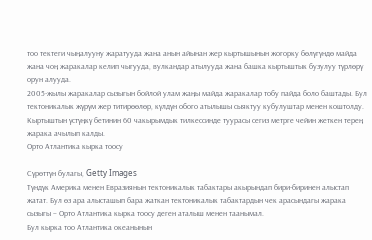тоо тектеги чыңалууну жаратууда жана анын айынан жер кыртышынын жогорку бөлүгүндө майда жана чоң жаракалар келип чыгууда, вулкандар атылууда жана башка кыртыштык бузулуу түрлөрү орун алууда.
2005-жылы жаракалар сызыгын бойлой улам жаңы майда жаракалар тобу пайда боло баштады. Бул тектоникалык жүрүм жер титирөөлөр, күлдүн обого атылышы сыяктуу кубулуштар менен коштолду. Кыртыштын үстүңкү бетинин 60 чакырымдык тилкессинде туурасы сегиз метрге чейин жеткен терең жарака ачылып калды.
Орто Атлантика кырка тоосу

Сүрөттүн булагы, Getty Images
Түндүк Америка менен Евразиянын тектоникалык табактары акырындап бири-биринен алыстап жатат. Бул өз ара алысташып бара жаткан тектоникалык табактардын чек арасындагы жарака сызыгы – Орто Атлантика кырка тоосу деген аталыш менен таанымал.
Бул кырка тоо Атлантика океанынын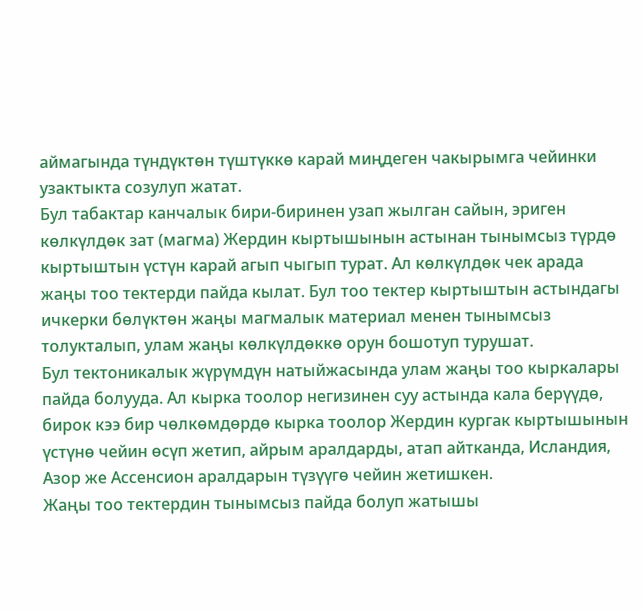аймагында түндүктөн түштүккө карай миңдеген чакырымга чейинки узактыкта созулуп жатат.
Бул табактар канчалык бири-биринен узап жылган сайын, эриген көлкүлдөк зат (магма) Жердин кыртышынын астынан тынымсыз түрдө кыртыштын үстүн карай агып чыгып турат. Ал көлкүлдөк чек арада жаңы тоо тектерди пайда кылат. Бул тоо тектер кыртыштын астындагы ичкерки бөлүктөн жаңы магмалык материал менен тынымсыз толукталып, улам жаңы көлкүлдөккө орун бошотуп турушат.
Бул тектоникалык жүрүмдүн натыйжасында улам жаңы тоо кыркалары пайда болууда. Ал кырка тоолор негизинен суу астында кала берүүдө, бирок кээ бир чөлкөмдөрдө кырка тоолор Жердин кургак кыртышынын үстүнө чейин өсүп жетип, айрым аралдарды, атап айтканда, Исландия, Азор же Ассенсион аралдарын түзүүгө чейин жетишкен.
Жаңы тоо тектердин тынымсыз пайда болуп жатышы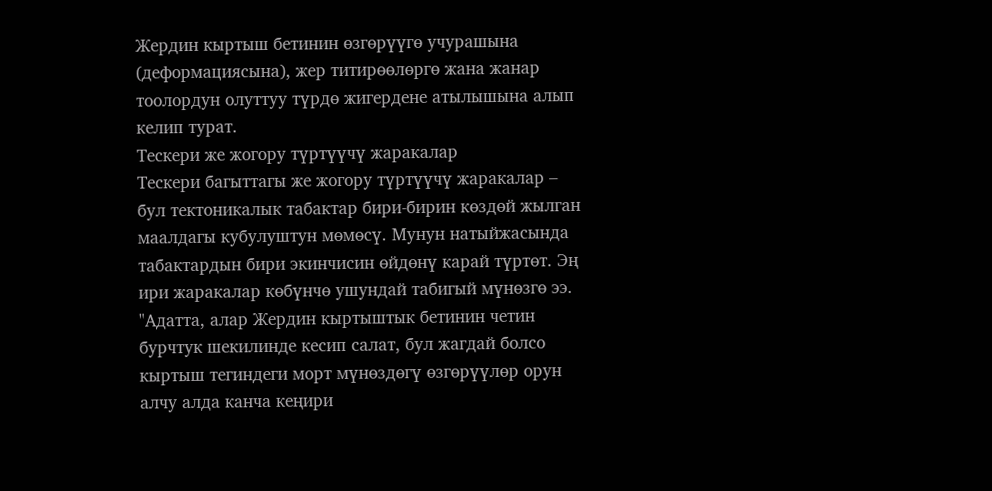Жердин кыртыш бетинин өзгөрүүгө учурашына (деформациясына), жер титирөөлөргө жана жанар тоолордун олуттуу түрдө жигердене атылышына алып келип турат.
Тескери же жогору түртүүчү жаракалар
Тескери багыттагы же жогору түртүүчү жаракалар – бул тектоникалык табактар бири-бирин көздөй жылган маалдагы кубулуштун мөмөсү. Мунун натыйжасында табактардын бири экинчисин өйдөнү карай түртөт. Эң ири жаракалар көбүнчө ушундай табигый мүнөзгө ээ.
"Адатта, алар Жердин кыртыштык бетинин четин бурчтук шекилинде кесип салат, бул жагдай болсо кыртыш тегиндеги морт мүнөздөгү өзгөрүүлөр орун алчу алда канча кеңири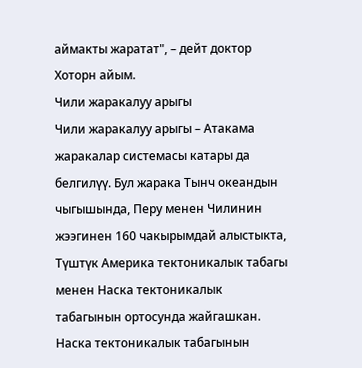аймакты жаратат", – дейт доктор Хоторн айым.
Чили жаракалуу арыгы
Чили жаракалуу арыгы – Атакама жаракалар системасы катары да белгилүү. Бул жарака Тынч океандын чыгышында, Перу менен Чилинин жээгинен 160 чакырымдай алыстыкта, Түштүк Америка тектоникалык табагы менен Наска тектоникалык табагынын ортосунда жайгашкан.
Наска тектоникалык табагынын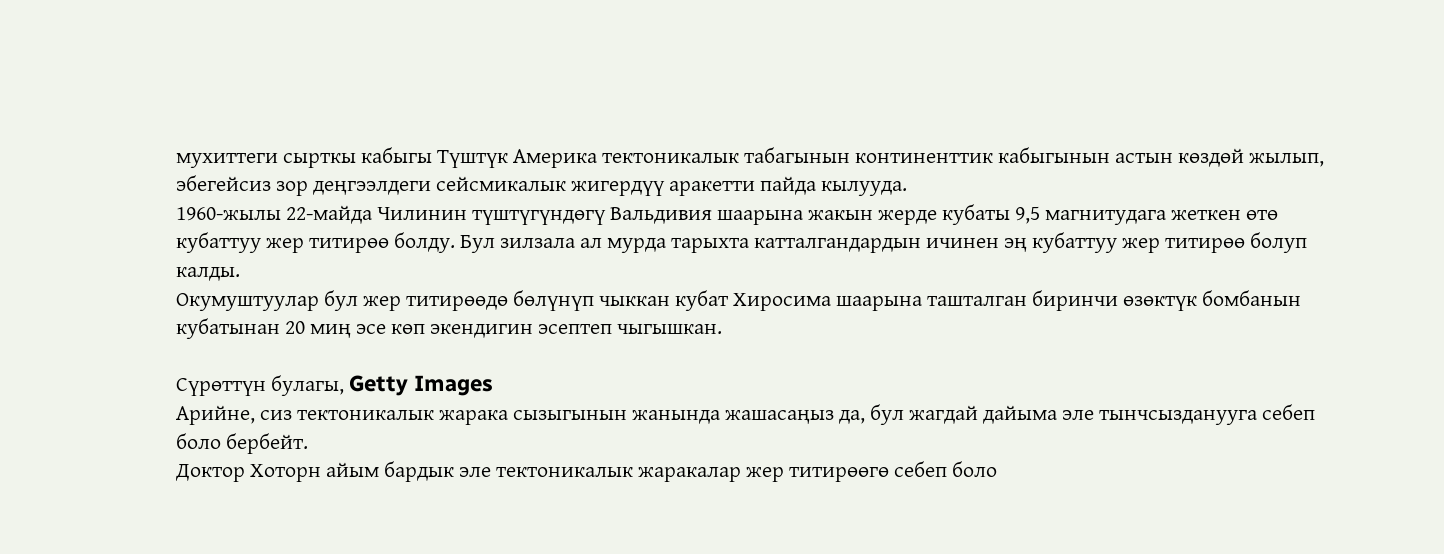мухиттеги сырткы кабыгы Түштүк Америка тектоникалык табагынын континенттик кабыгынын астын көздөй жылып, эбегейсиз зор деңгээлдеги сейсмикалык жигердүү аракетти пайда кылууда.
1960-жылы 22-майда Чилинин түштүгүндөгү Вальдивия шаарына жакын жерде кубаты 9,5 магнитудага жеткен өтө кубаттуу жер титирөө болду. Бул зилзала ал мурда тарыхта катталгандардын ичинен эң кубаттуу жер титирөө болуп калды.
Окумуштуулар бул жер титирөөдө бөлүнүп чыккан кубат Хиросима шаарына ташталган биринчи өзөктүк бомбанын кубатынан 20 миң эсе көп экендигин эсептеп чыгышкан.

Сүрөттүн булагы, Getty Images
Арийне, сиз тектоникалык жарака сызыгынын жанында жашасаңыз да, бул жагдай дайыма эле тынчсызданууга себеп боло бербейт.
Доктор Хоторн айым бардык эле тектоникалык жаракалар жер титирөөгө себеп боло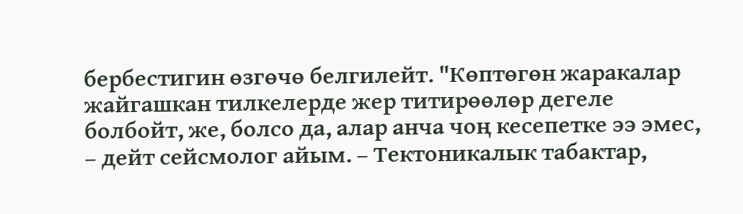бербестигин өзгөчө белгилейт. "Көптөгөн жаракалар жайгашкан тилкелерде жер титирөөлөр дегеле болбойт, же, болсо да, алар анча чоң кесепетке ээ эмес, – дейт сейсмолог айым. – Тектоникалык табактар,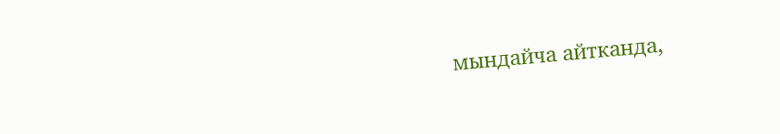мындайча айтканда,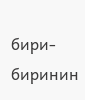бири-биринин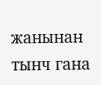жанынан тынч гана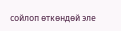сойлоп өткөндөй эле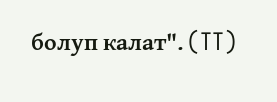болуп калат". (TT)